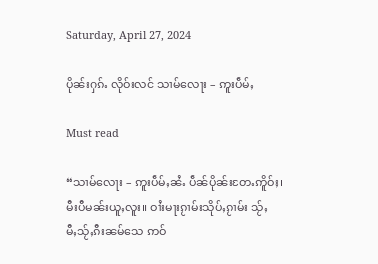Saturday, April 27, 2024

ပိုၼ်းႁၵ်ႉ လိုဝ်းလင် သၢမ်လေႃး – ဢူးပဵမ်ႇ

Must read

“သၢမ်လေႃး – ဢူးပဵမ်ႇၼႆႉ ပဵၼ်ပိုၼ်းတႄႉဢိူဝ်ႈ၊ မီးပီမၼ်းယူႇလူး။ ဝၢႆးမႃးၵႂၢမ်းသိုပ်ႇၵႂၢမ်း သႂ်ႇမီႇသႂ်ႇၵီးၼမ်သေ ဢဝ်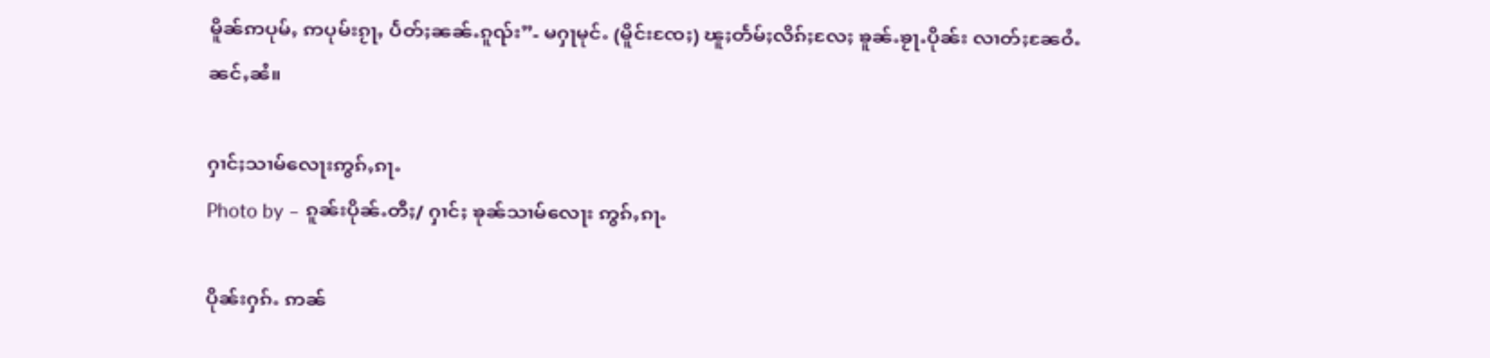မိူၼ်ဢပုမ်ႇ ဢပုမ်းၵႂႃႇ ပႅတ်ႈၼၼ်ႉၵူၺ်း”- မႁႃမုင်ႉ (မိူင်းၸႄႈ) ၽူႈတႅမ်ႈလိၵ်ႈလႄႈ ၶူၼ်ႉၶႂႃႉပိုၼ်း လၢတ်ႈၼႄဝႆႉၼင်ႇၼႆ။

ႁၢင်ႈသၢမ်လေႃးဢွၵ်ႇၵႃႉ
Photo by – ၵူၼ်းပိုၼ်ႉတီႈ/ ႁၢင်ႈ ၶုၼ်သၢမ်လေႃး ဢွၵ်ႇၵႃႉ

ပိုၼ်းႁၵ်ႉ ဢၼ်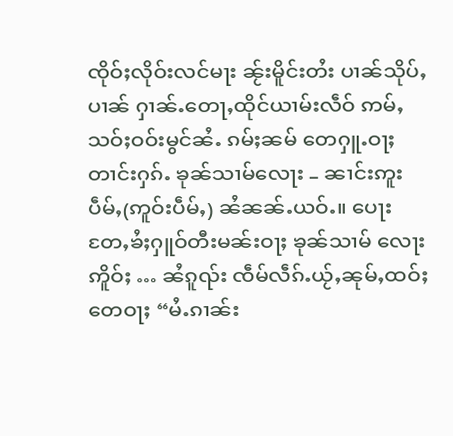ၸိုဝ်ႈလိုဝ်းလင်မႃး ၼႂ်းမိူင်းတႆး ပၢၼ်သိုပ်ႇပၢၼ် ႁၢၼ်ႉတေႃႇထိုင်ယၢမ်းလဵဝ် ဢမ်ႇသဝ်ႈဝဝ်းမွင်ၼႆႉ ၵမ်ႈၼမ် တေႁူႉဝႃႈ တၢင်းႁၵ်ႉ ၶုၼ်သၢမ်လေႃး – ၼၢင်းဢူးပဵမ်ႇ(ဢူဝ်းပဵမ်ႇ) ၼႆၼၼ်ႉယဝ်ႉ။ ပေႃးတႄႇၶႆႈႁူဝ်တီးမၼ်းဝႃႈ ၶုၼ်သၢမ် လေႃးဢိူဝ်ႈ … ၼႆၵူၺ်း ၸဵမ်လဵၵ်ႉယႂ်ႇၼုမ်ႇထဝ်ႈ တေဝႃႈ “မႆႉၵၢၼ်း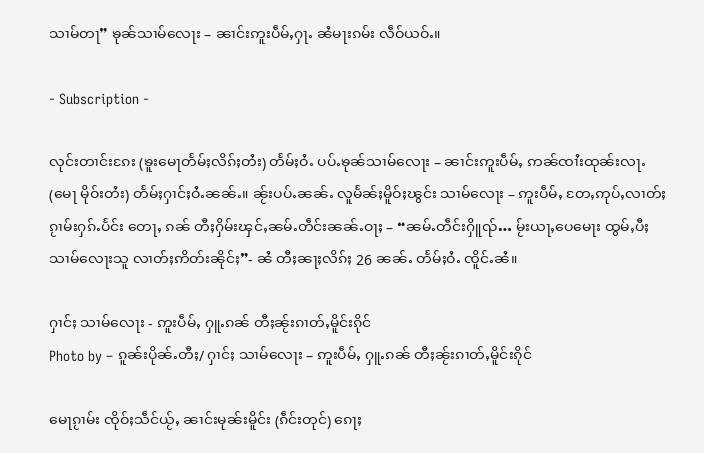သၢမ်တႃ” ၶုၼ်သၢမ်လေႃး – ၼၢင်းဢူးပဵမ်ႇႁႃႉ ၼႆမႃးၵမ်း လဵဝ်ယဝ်ႉ။

- Subscription -

လုင်းတၢင်းၵႄး (ၶူးမေႃတႅမ်ႈလိၵ်ႈတႆး) တႅမ်ႈဝႆႉ ပပ်ႉၶုၼ်သၢမ်လေႃး – ၼၢင်းဢူးပဵမ်ႇ ဢၼ်ၸၢႆးထုၼ်းလႃႉ (မေႃ မိုဝ်းတႆး) တႅမ်ႈႁၢင်ႈဝႆႉၼၼ်ႉ။ ၼႂ်းပပ်ႉၼၼ်ႉ လူမႅၼ်ႈမိူဝ်ႈၽွင်း သၢမ်လေႃး – ဢူးပဵမ်ႇ တႄႇဢုပ်ႇလၢတ်ႈၵႂၢမ်းႁၵ်ႉပႅင်း တေႃႇ ၵၼ် တီႈႁိမ်းၾင်ႇၼမ်ႉတဵင်းၼၼ်ႉဝႃႈ – “ၼမ်ႉတဵင်းႁိူၺ်… မႂ်းယႃႇပေမေႃး ထွမ်ႇပီႈသၢမ်လေႃးသူ လၢတ်ႈဢိတ်းၼိုင်ႈ”- ၼႆ တီႈၼႃႈလိၵ်ႈ 26 ၼၼ်ႉ တႅမ်ႈဝႆႉ ၸိူင်ႉၼႆ။

ႁၢင်ႈ သၢမ်လေႃး - ဢူးပဵမ်ႇ ႁူႉၵၼ် တီႈၼႂ်းၵၢတ်ႇမိူင်းၵိုင်
Photo by – ၵူၼ်းပိုၼ်ႉတီႈ/ ႁၢင်ႈ သၢမ်လေႃး – ဢူးပဵမ်ႇ ႁူႉၵၼ် တီႈၼႂ်းၵၢတ်ႇမိူင်းၵိုင်

မေႃၵႂၢမ်း ၸိုဝ်ႈသဵင်ယႂ်ႇ ၼၢင်းမုၼ်းမိူင်း (ၵဵင်းတုင်) ၵေႃႈ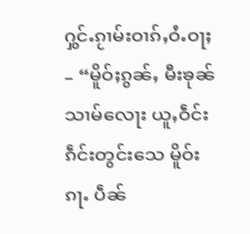ႁွင်ႉၵႂၢမ်းဝၢၵ်ႇဝႆႉဝႃႈ – “မိူဝ်ႈၵွၼ်ႇ မီးၶုၼ်သၢမ်လေႃး ယူႇဝဵင်းၵဵင်းတွင်းသေ မိူဝ်းၵႃႉ ပဵၼ်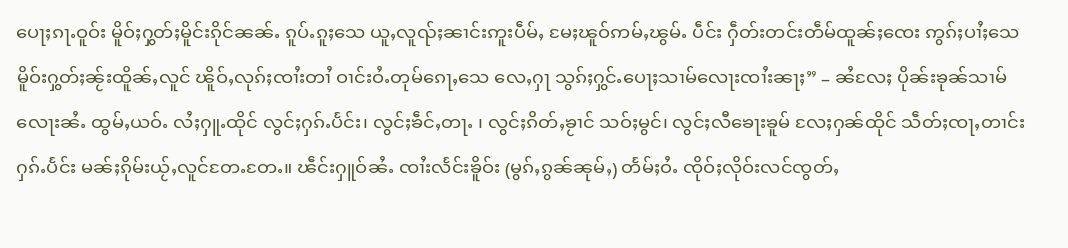ပေႃႈၵႃႉဝူဝ်း မိူဝ်ႈႁွတ်ႈမိူင်းၵိုင်ၼၼ်ႉ ၵူပ်ႉၵူႈသေ ယူႇလူၺ်ႈၼၢင်းဢူးပဵမ်ႇ မႄႈၽူဝ်ဢမ်ႇၽွမ်ႉ ပဵင်း ႁဵတ်းတင်းတဵမ်ထူၼ်ႈၸေး ဢွၵ်ႈပၢႆႈသေ မိူဝ်းႁွတ်ႈၼႂ်းထိူၼ်ႇလူင် ၽိူဝ်ႇလုၵ်ႈၸၢႆးတၢႆ ဝၢင်းဝႆႉတုမ်ၵေႃႇသေ လေႇႁႃ သွၵ်ႈႁွင်ႉပေႃႈသၢမ်လေႃးၸၢႆးၼႃႈ” – ၼႆလႄႈ ပိုၼ်းၶုၼ်သၢမ်လေႃးၼႆႉ ထွမ်ႇယဝ်ႉ လႆႈႁူႉထိုင် လွင်ႈႁၵ်ႉပႅင်း၊ လွင်ႈၶဵင်ႇတႃႉ ၊ လွင်ႈၵိတ်ႇၶႂၢင် သဝ်ႈမွင်၊ လွင်ႈလီၶေႃးၶူမ် လႄႈႁၼ်ထိုင် သဵတ်ႈၸႃႇတၢင်းႁၵ်ႉပႅင်း မၼ်ႈၵိုမ်းယႂ်ႇလူင်တႄႉတႄႉ။ ၽဵင်းႁူဝ်ၼႆႉ ၸၢႆးလႅင်းၶိူဝ်း (မွၵ်ႇၵွၼ်ၼုမ်ႇ) တႅမ်ႈဝႆႉ ၸိုဝ်ႈလိုဝ်းလင်ၸွတ်ႇ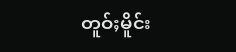တူဝ်ႈမိူင်း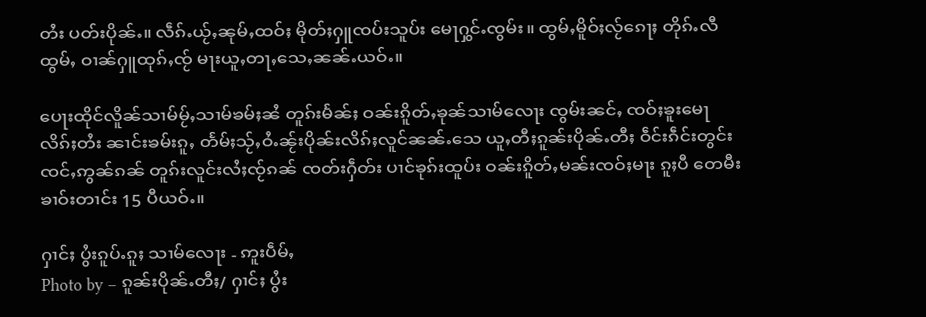တႆး ပတ်းပိုၼ်ႉ။ လဵၵ်ႉယႂ်ႇၼုမ်ႇထဝ်ႈ မိုတ်ႈႁူၸပ်းသူပ်း မေႃႁွင်ႉၸွမ်း။ ထွမ်ႇမိူဝ်ႈလႂ်ၵေႃႈ တိုၵ်ႉလီထွမ်ႇ ဝၢၼ်ႁူထုၵ်ႇၸႂ် မႃးယူႇတႃႇသေႇၼၼ်ႉယဝ်ႉ။

ပေႃးထိုင်လိူၼ်သၢမ်မႂ်ႇသၢမ်ၶမ်ႈၼႆ တူၵ်းမႅၼ်ႈ ဝၼ်းၵိူတ်ႇၶုၼ်သၢမ်လေႃး ၸွမ်းၼင်ႇ ၸဝ်ႈၶူးမေႃလိၵ်ႈတႆး ၼၢင်းၶမ်းၵူႇ တႅမ်ႈသႂ်ႇဝႆႉၼႂ်းပိုၼ်းလိၵ်ႈလူင်ၼၼ်ႉသေ ယူႇတီႈၵူၼ်းပိုၼ်ႉတီႈ ဝဵင်းၵဵင်းတွင်း ၸင်ႇဢွၼ်ၵၼ် တူၵ်းလူင်းလႆႈၸႂ်ၵၼ် ၸတ်းႁဵတ်း ပၢင်ၶုၵ်းထူပ်း ဝၼ်းၵိူတ်ႇမၼ်းၸဝ်ႈမႃး ၵူႈပီ တေမီးၶၢဝ်းတၢင်း 15 ပီယဝ်ႉ။

ႁၢင်ႈ ပွႆးၵူပ်ႉၵူႈ သၢမ်လေႃး - ဢူးပဵမ်ႇ
Photo by – ၵူၼ်းပိုၼ်ႉတီႈ/ ႁၢင်ႈ ပွႆး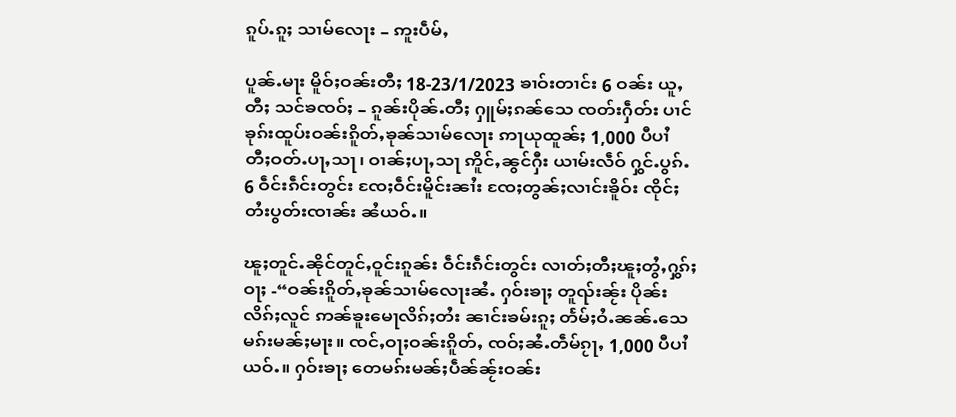ၵူပ်ႉၵူႈ သၢမ်လေႃး – ဢူးပဵမ်ႇ

ပူၼ်ႉမႃး မိူဝ်ႈဝၼ်းတီႈ 18-23/1/2023 ၶၢဝ်းတၢင်း 6 ဝၼ်း ယူႇတီႈ သင်ၶၸဝ်ႈ – ၵူၼ်းပိုၼ်ႉတီႈ ႁူမ်ႈၵၼ်သေ ၸတ်းႁဵတ်း ပၢင်ၶုၵ်းထူပ်းဝၼ်းၵိူတ်ႇၶုၼ်သၢမ်လေႃး ဢႃယုထူၼ်ႈ 1,000 ပီပၢႆ တီႈဝတ်ႉပႃႇသႃ၊ ဝၢၼ်ႈပႃႇသႃ ဢိူင်ႇၼွင်ႁီး ယၢမ်းလဵဝ် ႁွင်ႉပွၵ်ႉ 6 ဝဵင်းၵဵင်းတွင်း ၸႄႈဝဵင်းမိူင်းၼၢႆး ၸႄႈတွၼ်ႈလၢင်းၶိူဝ်း ၸိုင်ႈတႆးပွတ်းၸၢၼ်း ၼႆယဝ်ႉ။

ၽူႈတူင်ႉၼိုင်တူင်ႇဝူင်းၵူၼ်း ဝဵင်းၵဵင်းတွင်း လၢတ်ႈတီႈၽူႈတွႆႇႁွၵ်ႈဝႃႈ -“ဝၼ်းၵိူတ်ႇၶုၼ်သၢမ်လေႃးၼႆႉ ႁဝ်းၶႃႈ တူၺ်းၼႂ်း ပိုၼ်းလိၵ်ႈလူင် ဢၼ်ၶူးမေႃလိၵ်ႈတႆး ၼၢင်းၶမ်းၵူႈ တႅမ်ႈဝႆႉၼၼ်ႉသေ မၵ်းမၼ်ႈမႃး။ ၸင်ႇဝႃႈဝၼ်းၵိူတ်ႇ ၸဝ်ႈၼႆႉတဵမ်ၵႂႃႇ 1,000 ပီပၢႆယဝ်ႉ။ ႁဝ်းၶႃႈ တေမၵ်းမၼ်ႈပဵၼ်ၼႂ်းဝၼ်း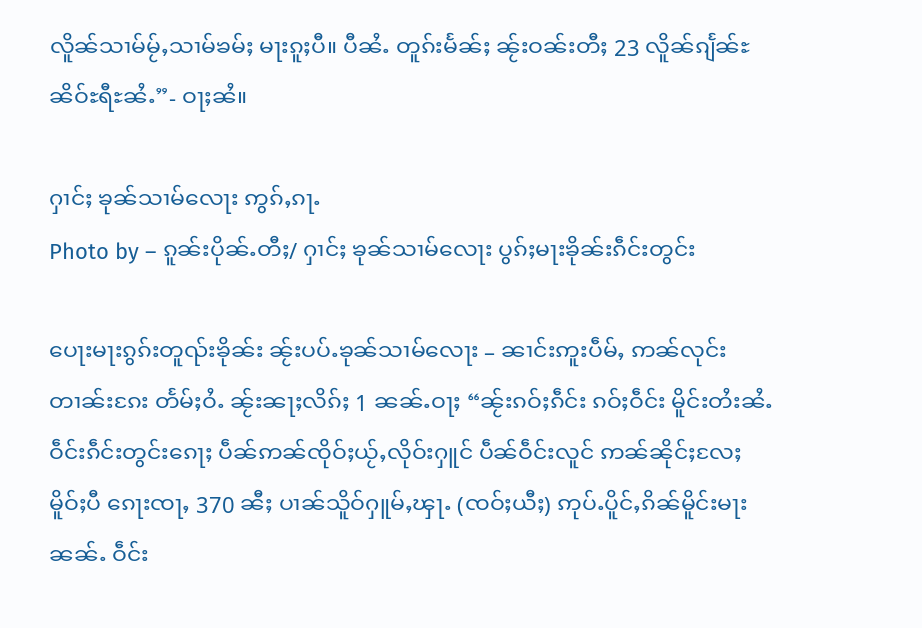လိူၼ်သၢမ်မႂ်ႇသၢမ်ၶမ်ႈ မႃးၵူႈပီ။ ပီၼႆႉ တူၵ်းမႅၼ်ႈ ၼႂ်းဝၼ်းတီႈ 23 လိူၼ်ၵျႅၼ်ႊၼိဝ်ႊရီႊၼႆႉ”- ဝႃႈၼႆ။

ႁၢင်ႈ ၶုၼ်သၢမ်လေႃး ဢွၵ်ႇၵႃႉ
Photo by – ၵူၼ်းပိုၼ်ႉတီႈ/ ႁၢင်ႈ ၶုၼ်သၢမ်လေႃး ပွၵ်ႈမႃးၶိုၼ်းၵဵင်းတွင်း

ပေႃးမႃးၵွၵ်းတူၺ်းၶိုၼ်း ၼႂ်းပပ်ႉၶုၼ်သၢမ်လေႃး – ၼၢင်းဢူးပဵမ်ႇ ဢၼ်လုင်းတၢၼ်းၵႄး တႅမ်ႈဝႆႉ ၼႂ်းၼႃႈလိၵ်ႈ 1 ၼၼ်ႉဝႃႈ “ၼႂ်းၵဝ်ႈၵဵင်း ၵဝ်ႈဝဵင်း မိူင်းတႆးၼႆႉ ဝဵင်းၵဵင်းတွင်းၵေႃႈ ပဵၼ်ဢၼ်ၸိုဝ်ႈယႂ်ႇလိုဝ်းႁူင် ပဵၼ်ဝဵင်းလူင် ဢၼ်ၼိုင်ႈလႄႈ မိူဝ်ႈပီ ၵေႃးၸႃႇ 370 ၼီႈ ပၢၼ်သိူဝ်ႁူမ်ႇၾႃႉ (ၸဝ်ႈယီႈ) ဢုပ်ႉပိူင်ႇၵိၼ်မိူင်းမႃးၼၼ်ႉ ဝဵင်း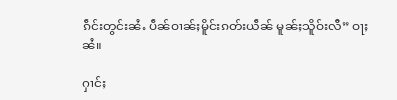ၵဵင်းတွင်းၼႆႉ ပဵၼ်ဝၢၼ်ႈမိူင်းၵတ်းယဵၼ် မူၼ်ႈသိူဝ်းလီ” ဝႃႈၼႆ။

ႁၢင်ႈ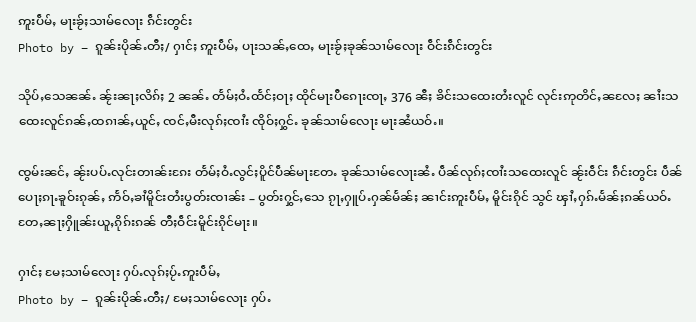ဢူးပဵမ်ႇ မႃးၶႂ်ႈသၢမ်လေႃး ၵဵင်းတွင်း
Photo by – ၵူၼ်းပိုၼ်ႉတီႈ/ ႁၢင်ႈ ဢူးပဵမ်ႇ ပႃးသၼ်ႇထေႇ မႃးၶႂ်ႈၶုၼ်သၢမ်လေႃး ဝဵင်းၵဵင်းတွင်း

သိုပ်ႇသေၼၼ်ႉ ၼႂ်းၼႃႈလိၵ်ႈ 2 ၼၼ်ႉ တႅမ်ႈဝႆႉထႅင်ႈဝႃႈ ထိုင်မႃးပီၵေႃးၸႃႇ 376 ၼီႈ ၶိင်းသထေးတႆးလူင် လုင်းဢုတိင်ႇၼလႄႈ ၼၢႆးသထေးလူင်ၵၼ်ႇထၵၢၼ်ႇယူင်ႇ ၸင်ႇမီးလုၵ်ႈၸၢႆး ၸိုဝ်ႈႁွင်ႉ ၶုၼ်သၢမ်လေႃး မႃးၼႆယဝ်ႉ။

ၸွမ်းၼင်ႇ ၼႂ်းပပ်ႉလုင်းတၢၼ်းၵႄး တႅမ်ႈဝႆႉလွင်ႈပိူင်ပဵၼ်မႃးတႄႉ ၶုၼ်သၢမ်လေႃးၼႆႉ ပဵၼ်လုၵ်ႈၸၢႆးသထေးလူင် ၼႂ်းဝဵင်း ၵဵင်းတွင်း ပဵၼ်ပေႃႈၵႃႉၶူဝ်းၵုၼ်ႇ ဢႅဝ်ႇၶၢႆမိူင်းတႆးပွတ်းၸၢၼ်း – ပွတ်းႁွင်ႇသေ ၵႂႃႇႁူပ်ႉႁၼ်မႅၼ်ႈ ၼၢင်းဢူးပဵမ်ႇ မိူင်းၵိုင် သွင် ၾၢႆႇႁၵ်ႉမႅၼ်ႈၵၼ်ယဝ်ႉ တႄႇၼႃႈႁိူၼ်းယူႇၵိုၵ်းၵၼ် တီႈဝဵင်းမိူင်းၵိုင်မႃး။

ႁၢင်ႈ မႄႈသၢမ်လေႃး ႁပ်ႉလုၵ်ႈပႂ်ႉဢူးပဵမ်ႇ
Photo by – ၵူၼ်းပိုၼ်ႉတီႈ/ မႄႈသၢမ်လေႃး ႁပ်ႉ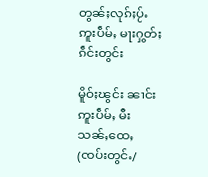တွၼ်ႈလုၵ်ႈပႂ်ႉ ဢူးပဵမ်ႇ မႃးႁွတ်ႈၵဵင်းတွင်း

မိူဝ်ႈၽွင်း ၼၢင်းဢူးပဵမ်ႇ မီးသၼ်ႇထေႇ (ၸပ်းတွင်ႉ/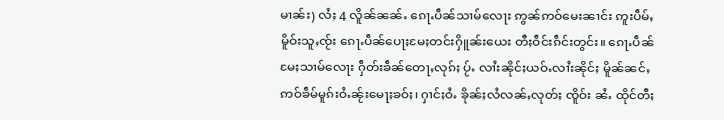မၢၼ်း) လႆႈ 4 လိူၼ်ၼၼ်ႉ ၵေႃႉပဵၼ်သၢမ်လေႃး ဢွၼ်ဢဝ်မေးၼၢင်း ဢူးပဵမ်ႇ မိူဝ်းသူႇၸႂ်း ၵေႃႉပဵၼ်ပေႃႈမႄႈတင်းႁိူၼ်းယေး တီႈဝဵင်းၵဵင်းတွင်း။ ၵေႃႉပဵၼ်မႄႈသၢမ်လေႃး ႁဵတ်းၶဵၼ်တေႃႇလုၵ်ႈ ပႂ်ႉ လၢႆးၼိုင်ႈယဝ်ႉလၢႆးၼိုင်ႈ မိူၼ်ၼင်ႇ ဢဝ်ၶဵမ်မူၵ်းဝႆႉၼႂ်းမေႃႈၶဝ်ႈ၊ ႁၢင်ႈဝႆႉ ၶိုၼ်ႈလႆလၼ်ႇလုတ်ႈ ၸိူဝ်း ၼႆႉ ထိုင်တီႈ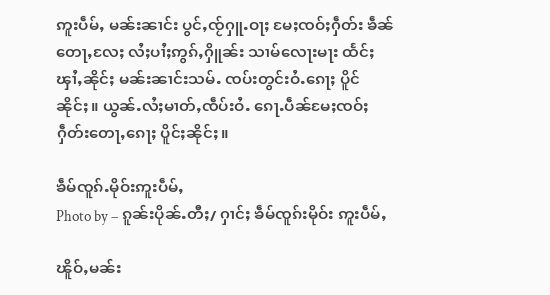ဢူးပဵမ်ႇ မၼ်းၼၢင်း ပွင်ႇၸႂ်ႁူႉဝႃႈ မႄႈၸဝ်ႈႁဵတ်း ၶဵၼ်တေႃႇလႄႈ လႆႈပၢႆႈဢွၵ်ႇႁိူၼ်း သၢမ်လေႃးမႃး ထႅင်ႈၾၢႆႇၼိုင်ႈ မၼ်းၼၢင်းသမ်ႉ ၸပ်းတွင်းဝႆႉၵေႃႈ ပိူင်ၼိုင်ႈ။ ယွၼ်ႉလႆႈမၢတ်ႇၸဵပ်းဝႆႉ ၵေႃႉပဵၼ်မႄႈၸဝ်ႈ ႁဵတ်းတေႃႇၵေႃႈ ပိူင်ႈၼိုင်ႈ။

ၶဵမ်ၸူၵ်ႉမိုဝ်းဢူးပဵမ်ႇ
Photo by – ၵူၼ်းပိုၼ်ႉတီႈ/ ႁၢင်ႈ ၶဵမ်ၸူၵ်းမိုဝ်း ဢူးပဵမ်ႇ

ၽိူဝ်ႇမၼ်း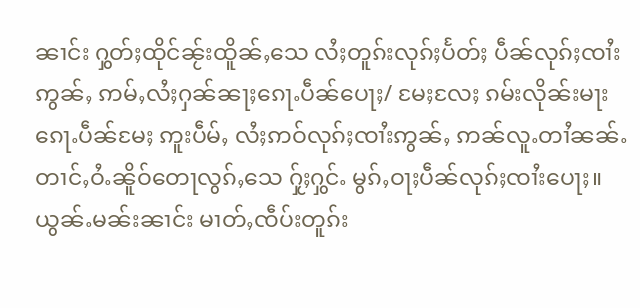ၼၢင်း ႁွတ်ႈထိုင်ၼႂ်းထိူၼ်ႇသေ လႆႈတူၵ်းလုၵ်ႈပႅတ်ႈ ပဵၼ်လုၵ်ႈၸၢႆးဢွၼ်ႇ ဢမ်ႇလႆႈႁၼ်ၼႃႈၵေႃႉပဵၼ်ပေႃႈ/ မႄႈလႄႈ ၵမ်းလိုၼ်းမႃး ၵေႃႉပဵၼ်မႄႈ ဢူးပဵမ်ႇ လႆႈဢဝ်လုၵ်ႈၸၢႆးဢွၼ်ႇ ဢၼ်လူႉတၢႆၼၼ်ႉ တၢင်ႇဝႆႉၼိူဝ်တေႃလွၵ်ႇသေ ႁႂ်ႈႁွင်ႉ မွၵ်ႇဝႃႈပဵၼ်လုၵ်ႈၸၢႆးပေႃႈ။ ယွၼ်ႉမၼ်းၼၢင်း မၢတ်ႇၸဵပ်းတူၵ်း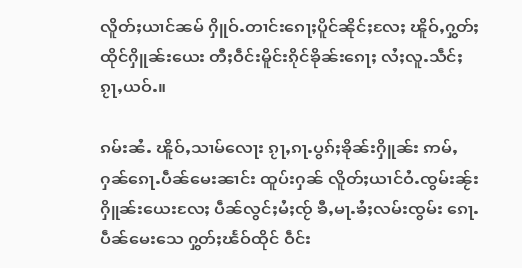လိူတ်ႈယၢင်ၼမ် ႁိူဝ်ႉတၢင်းၵေႃႈပိူင်ၼိုင်ႈလႄႈ ၽိူဝ်ႇႁွတ်ႈ ထိုင်ႁိူၼ်းယေး တီႈဝဵင်းမိူင်းၵိုင်ၶိုၼ်းၵေႃႈ လႆႈလူႉသဵင်ႈၵႂႃႇယဝ်ႉ။

ၵမ်းၼႆႉ ၽိူဝ်ႇသၢမ်လေႃး ၵႂႃႇၵႃႉပွၵ်ႈၶိုၼ်းႁိူၼ်း ဢမ်ႇႁၼ်ၵေႃႉပဵၼ်မေးၼၢင်း ထူပ်းႁၼ် လိူတ်ႈယၢင်ဝႆႉၸွမ်းၼႂ်း ႁိူၼ်းယေးလႄႈ ပဵၼ်လွင်ႈမႆႈၸႂ် ၶီႇမႃႉၶႆႈလမ်းၸွမ်း ၵေႃႉပဵၼ်မေးသေ ႁွတ်ႈၽႅဝ်ထိုင် ဝဵင်း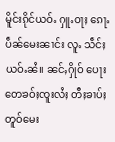မိူင်းၵိုင်ယဝ်ႉ ႁူႉဝႃႈ ၵေႃႉပဵၼ်မေးၼၢင်း လူႉ သဵင်ႈယဝ်ႉၼႆ။ ၼင်ႇႁိုဝ် ပေႃးတေၶဝ်ႈၸူးလႆႈ တီႈၶၢပ်ႈတူဝ်မေး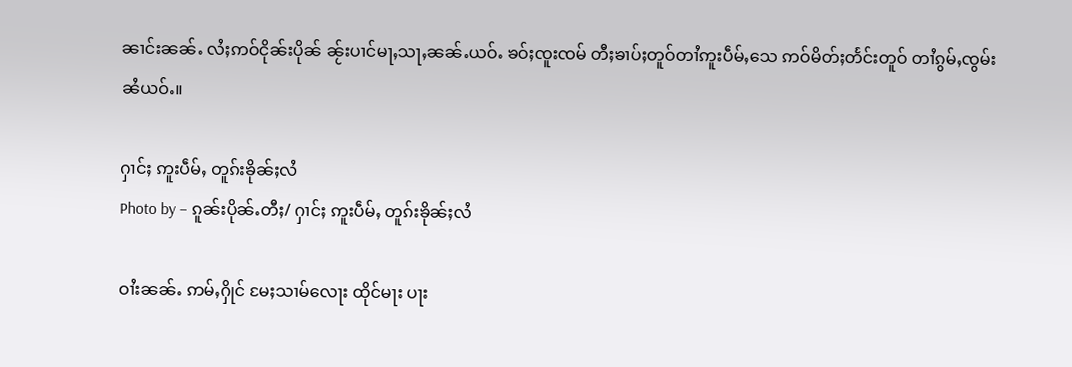ၼၢင်းၼၼ်ႉ လႆႈဢဝ်ငိုၼ်းပိုၼ် ၼႂ်းပၢင်မႃႇသႃႇၼၼ်ႉယဝ်ႉ ၶဝ်ႈၸူးၸမ် တီႈၶၢပ်ႈတူဝ်တၢႆဢူးပဵမ်ႇသေ ဢဝ်မိတ်ႈတႅင်းတူဝ် တၢႆၵွမ်ႇၸွမ်း ၼႆယဝ်ႉ။

ႁၢင်ႈ ဢူးပဵမ်ႇ တူၵ်းၶိုၼ်ႈလႆ
Photo by – ၵူၼ်းပိုၼ်ႉတီႈ/ ႁၢင်ႈ ဢူးပဵမ်ႇ တူၵ်းၶိုၼ်ႈလႆ

ဝၢႆးၼၼ်ႉ ဢမ်ႇႁိုင် မႄႈသၢမ်လေႃး ထိုင်မႃး ပႃး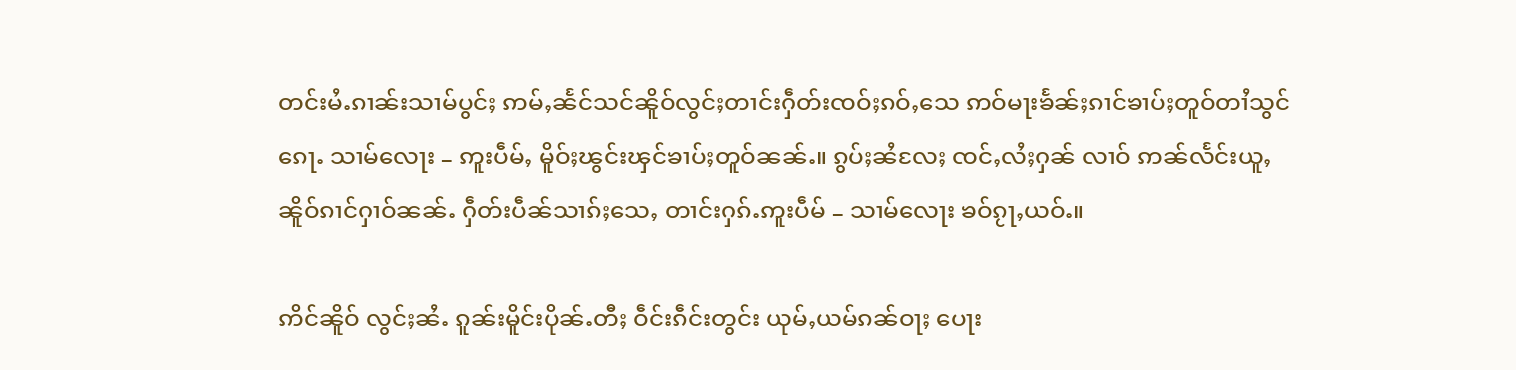တင်းမႆႉၵၢၼ်းသၢမ်ပွင်ႈ ဢမ်ႇၼႅင်သင်ၼိူဝ်လွင်ႈတၢင်းႁဵတ်းၸဝ်ႈၵဝ်ႇသေ ဢဝ်မႃးၶႅၼ်ႈၵၢင်ၶၢပ်ႈတူဝ်တၢႆသွင်ၵေႃႉ သၢမ်လေႃး – ဢူးပဵမ်ႇ မိူဝ်ႈၽွင်းၾင်ၶၢပ်ႈတူဝ်ၼၼ်ႉ။ ၵွပ်ႈၼႆလႄႈ ၸင်ႇလႆႈႁၼ် လၢဝ် ဢၼ်လႅင်းယူႇၼိူဝ်ၵၢင်ႁၢဝ်ၼၼ်ႉ ႁဵတ်းပဵၼ်သၢၵ်ႈသေႇ တၢင်းႁၵ်ႉဢူးပဵမ် – သၢမ်လေႃး ၶဝ်ၵႂႃႇယဝ်ႉ။

ဢိင်ၼိူဝ် လွင်ႈၼႆႉ ၵူၼ်းမိူင်းပိုၼ်ႉတီႈ ဝဵင်းၵဵင်းတွင်း ယုမ်ႇယမ်ၵၼ်ဝႃႈ ပေႃး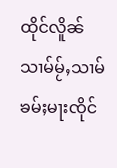ထိုင်လိူၼ်သၢမ်မႂ်ႇသၢမ်ၶမ်ႈမႃးၸိုင်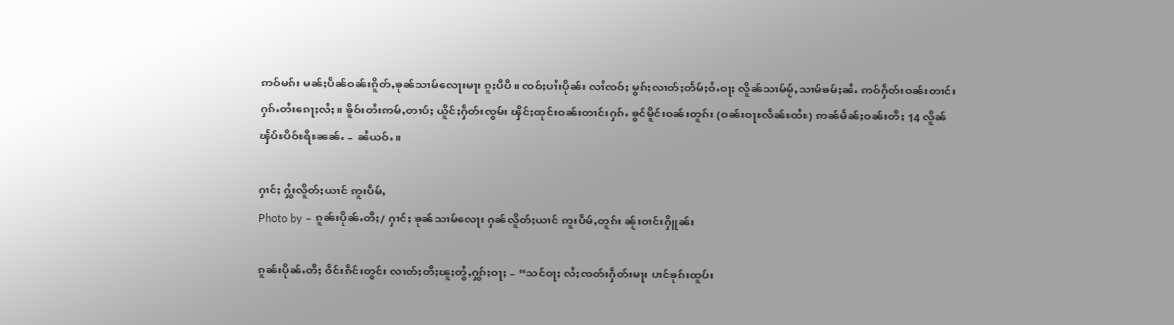ဢဝ်မၵ်း မၼ်ႈပဵၼ်ဝၼ်းၵိူတ်ႇၶုၼ်သၢမ်လေႃးမႃး ၵူႈပီပီ။ ၸဝ်ႈပၢႆးပိုၼ်း လၢႆၸဝ်ႈ မွၵ်ႈလၢတ်ႈတႅမ်ႈဝႆႉဝႃႈ လိူၼ်သၢမ်မႂ်ႇသၢမ်ၶမ်ႈၼႆႉ ဢဝ်ႁဵတ်းဝၼ်းတၢင်းႁၵ်ႉတႆးၵေႃႈလႆႈ။ ၶိူဝ်းတႆးဢမ်ႇတၢပ်ႈ ယိူင်ႈႁဵတ်းၸွမ်း ၾိင်ႈထုင်းဝၼ်းတၢင်းႁၵ်ႉ ၶွင်မိူင်းဝၼ်းတူၵ်း (ဝၼ်းဝႃႊလဵၼ်ႊထႆႊ) ဢၼ်မႅၼ်ႈဝၼ်းတီႈ 14 လိူၼ်ၾႅပ်ႊပိဝ်ႊရီႊၼၼ်ႉ – ၼႆယဝ်ႉ။

ႁၢင်ႈ ႁွႆးလိူတ်ႈယၢင် ဢူးပဵမ်ႇ
Photo by – ၵူၼ်းပိုၼ်ႉတီႈ/ ႁၢင်ႈ ၶုၼ်သၢမ်လေႃး ႁၼ်လိူတ်ႈယၢင် ဢူးပဵမ်ႇတူၵ်း ၼႂ်းဝၢင်းႁိူၼ်း

ၵူၼ်းပိုၼ်ႉတီႈ ဝဵင်းၵဵင်းတွင်း လၢတ်ႈတီႈၽူႈတွႆႇႁွၵ်ႈဝႃႈ – “သင်ဝႃႈ လႆႈၸတ်းႁဵတ်းမႃး ပၢင်ၶုၵ်းထူပ်း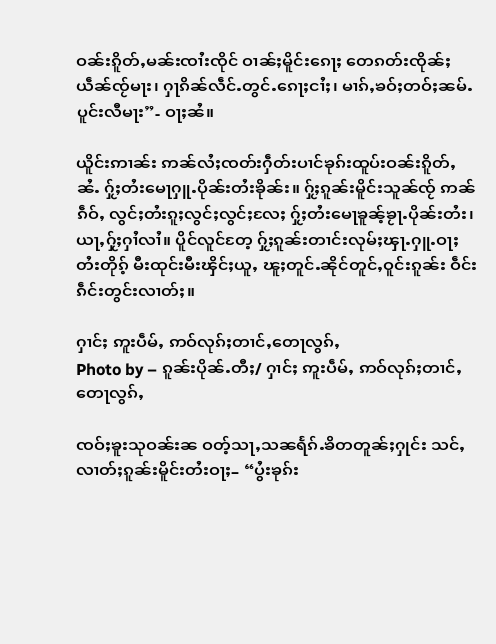ဝၼ်းၵိူတ်ႇမၼ်းၸၢႆးၸိုင် ဝၢၼ်ႈမိူင်းၵေႃႈ တေၵတ်းၸိုၼ်ႈယဵၼ်ၸႂ်မႃး၊ ႁႃၵိၼ်လဵင်ႉတွင်ႉၵေႃႈငၢႆႈ၊ မၢၵ်ႇၶဝ်ႈတဝ်ႈၼမ်ႉပူင်းလီမႃး”- ဝႃႈၼႆ။

ယိူင်းဢၢၼ်း ဢၼ်လႆႈၸတ်းႁဵတ်းပၢင်ၶုၵ်းထူပ်းဝၼ်းၵိူတ်ႇၼႆႉ ႁႂ်ႈတႆးမေႃႁူႉပိုၼ်းတႆးၶိုၼ်း။ ႁႂ်ႈၵူၼ်းမိူင်းသူၼ်ၸႂ် ဢၼ်ၵဵဝ်ႇ လွင်ႈတႆးၵူႈလွင်ႈလွင်ႈလႄႈ ႁႂ်ႈတႆးမေႃၶူၼ့်ၶႂႃႉပိုၼ်းတႆး၊ ယႃႇႁႂ်ႈႁၢႆလၢႆ။ ပိူင်လူင်တႄ့ ႁႂ်ႈၵူၼ်းတၢင်းလုမ်ႈၾႃႉႁူႉဝႃႈ တႆးတိုၵ့် မီးထုင်းမီးၾိင်ႈယူႇ ၽူႈတူင်ႉၼိုင်တူင်ႇဝူင်းၵူၼ်း ဝဵင်းၵဵင်းတွင်းလၢတ်ႈ။

ႁၢင်ႈ ဢူးပဵမ်ႇ ဢဝ်လုၵ်ႈတၢင်ႇတေႃလွၵ်ႇ
Photo by – ၵူၼ်းပိုၼ်ႉတီႈ/ ႁၢင်ႈ ဢူးပဵမ်ႇ ဢဝ်လုၵ်ႈတၢင်ႇတေႃလွၵ်ႇ

ၸဝ်ႈၶူးသုဝၼ်းၼ ဝတ့်သႃႇသၼရႅၵ်ႉၶိတတူၼ်ႈႁုင်း သင်ႇလၢတ်ႈၵူၼ်းမိူင်းတႆးဝႃႈ– “ပွႆးၶုၵ်း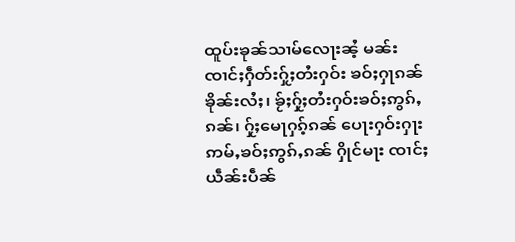ထူပ်းၶုၼ်သၢမ်လေႃးၼႆ့ မၼ်း ၸၢင်ႈႁဵတ်းႁႂ်ႈတႆးႁဝ်း ၶဝ်ႈႁႃၵၼ်ၶိုၼ်းလႆႈ၊ ၶႂ်ႈႁႂ်ႈတႆးႁဝ်းၶဝ်ႈဢွၵ်ႇၵၼ်၊ ႁႂ်ႈမေႃႁၵ့်ၵၼ် ပေႃးႁဝ်းႁႃး ဢမ်ႇၶဝ်ႈဢွၵ်ႇၵၼ် ႁိုင်မႃး ၸၢင်ႈယဵၼ်းပဵၼ်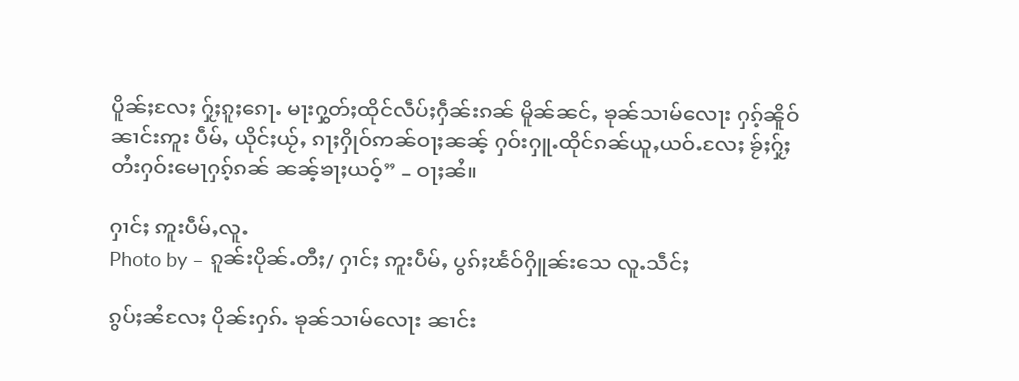ပိူၼ်ႈလႄႈ ႁႂ်ႈၵူႈၵေႃႉ မႃးႁွတ်ႈထိုင်လဵပ်ႈႁဵၼ်းၵၼ် မိူၼ်ၼင်ႇ ၶုၼ်သၢမ်လေႃး ႁၵ့်ၼိူဝ်ၼၢင်းဢူး ပဵမ်ႇ ယိုင်ႈယႂ်ႇ ၵႃႈႁိုဝ်ဢၼ်ဝႃႈၼၼ့် ႁဝ်းႁူႉထိုင်ၵၼ်ယူႇယဝ်ႉလႄႈ ၶႂ်ႈႁႂ်ႈတႆးႁဝ်းမေႃႁၵ့်ၵၼ် ၼၼ့်ၶႃႈယဝ့်” – ဝႃႈၼႆ။

ႁၢင်ႈ ဢူးပဵမ်ႇလူႉ
Photo by – ၵူၼ်းပိုၼ်ႉတီႈ/ ႁၢင်ႈ ဢူးပဵမ်ႇ ပွၵ်ႈၽႅဝ်ႁိူၼ်းသေ လူႉသဵင်ႈ

ၵွပ်ႈၼႆလႄႈ ပိုၼ်းႁၵ်ႉ ၶုၼ်သၢမ်လေႃး ၼၢင်း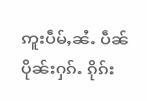ဢူးပဵမ်ႇၼႆႉ ပဵၼ်ပိုၼ်းႁၵ်ႉ ၵိုၵ်း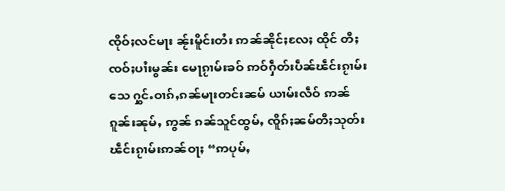ၸိုဝ်ႈလင်မႃး ၼႂ်းမိူင်းတႆး ဢၼ်ၼိုင်ႈလႄႈ ထိုင် တီႈၸဝ်ႈပၢႆးမွၼ်း မေႃၵႂၢမ်းၶဝ် ဢဝ်ႁဵတ်းပဵၼ်ၽဵင်းၵႂၢမ်းသေ ႁွင်ႉဝၢၵ်ႇၵၼ်မႃးတင်းၼမ် ယၢမ်းလဵဝ် ဢၼ်ၵူၼ်းၼုမ်ႇ ဢွၼ် ၵၼ်သူင်ထွမ်ႇ ၸိူၵ်ႈၼမ်တီႈသုတ်း ၽဵင်းၵႂၢမ်းဢၼ်ဝႃႈ “ဢပုမ်ႇ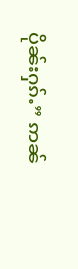ပိုၼ်းႁၵ်ႉ” ဢၼ်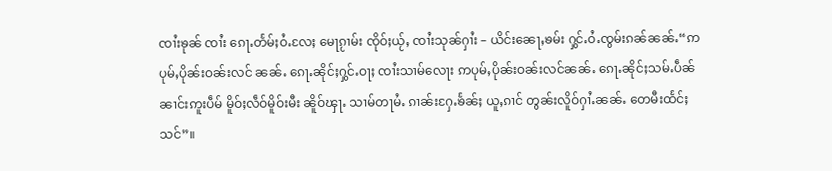ၸၢႆးၶုၼ် ၸၢႆး ၵေႃႉတႅမ်ႈဝႆႉလႄႈ မေႃၵႂၢမ်း ၸိုဝ်ႈယႂ်ႇ ၸၢႆးသုၼ်ႁၢႆး – ယိင်းၼေႃႇၶမ်း ႁွင်ႉဝႆႉၸွမ်းၵၼ်ၼၼ်ႉ“ဢပုမ်ႇပိုၼ်းဝၼ်းလင် ၼၼ်ႉ ၵေႃႉၼိုင်ႈႁွင်ႉဝႃႈ ၸၢႆးသၢမ်လေႃး ဢပုမ်ႇပိုၼ်းဝၼ်းလင်ၼၼ်ႉ ၵေႃႉၼိုင်ႈသမ်ႉပဵၼ် ၼၢင်းဢူးပဵမ် မိူဝ်ႈလဵဝ်မိူဝ်းမီး ၼိူဝ်ၾႃႉ သၢမ်တႃမႆႉ ၵၢၼ်းႁႄႉၶႅၼ်ႈ ယူႇၵၢင် တွၼ်းလိူဝ်ႁၢႆႉၼၼ်ႉ တေမီးထႅင်ႈသင်”။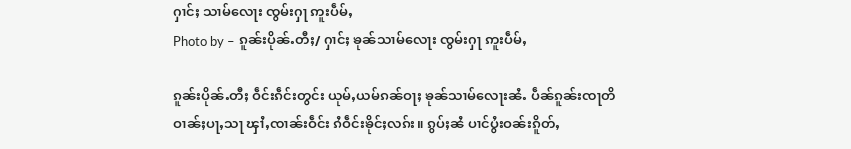ႁၢင်ႈ သၢမ်လေႃး ၸွမ်းႁႃ ဢူးပဵမ်ႇ
Photo by – ၵူၼ်းပိုၼ်ႉတီႈ/ ႁၢင်ႈ ၶုၼ်သၢမ်လေႃး ၸွမ်းႁႃ ဢူးပဵမ်ႇ

ၵူၼ်းပိုၼ်ႉတီႈ ဝဵင်းၵဵင်းတွင်း ယုမ်ႇယမ်ၵၼ်ဝႃႈ ၶုၼ်သၢမ်လေႃးၼႆႉ ပဵၼ်ၵူၼ်းၸႃတိ ဝၢၼ်ႈပႃႇသႃ ၾၢႆႇၸၢၼ်းဝဵင်း ၵႆဝဵင်းၶိုင်ႈလၵ်း။ ၵွပ်ႈၼႆ ပၢင်ပွႆးဝၼ်းၵိူတ်ႇ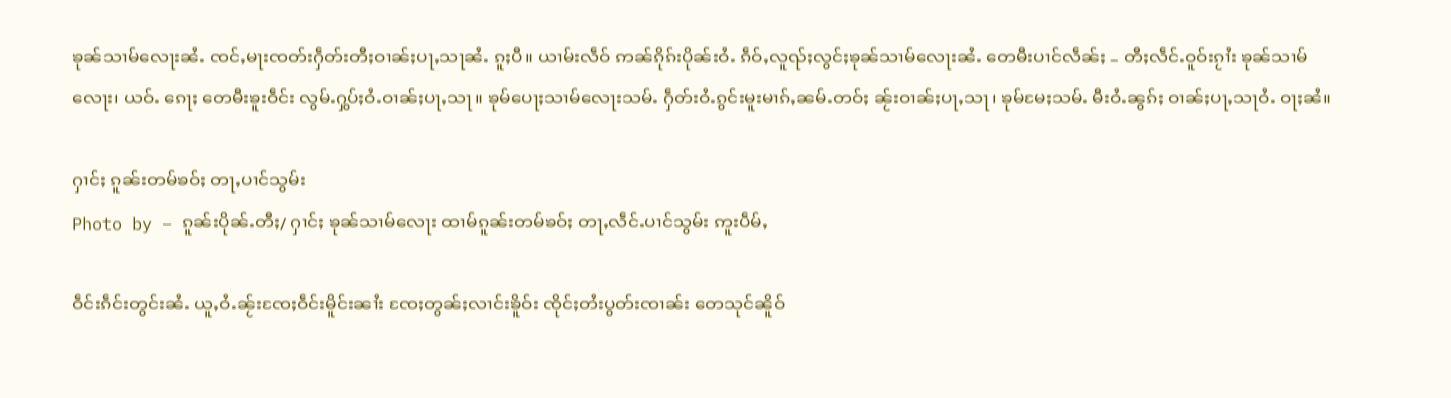ၶုၼ်သၢမ်လေႃးၼႆႉ ၸင်ႇမႃးၸတ်းႁဵတ်းတီႈဝၢၼ်ႈပႃႇသႃၼႆႉ ၵူႈပီ။ ယၢမ်းလဵဝ် ဢၼ်ၵိုၵ်းပိုၼ်းဝႆႉ ၵဵဝ်ႇလူၺ်ႈလွင်ႈၶုၼ်သၢမ်လေႃးၼႆႉ တေမီးပၢင်လဵၼ်ႈ – တီႈလဵင်ႉဝူဝ်းၵႂၢႆး ၶုၼ်သၢမ်လေႃး၊ ယဝ်ႉ ၵေႃႈ တေမီးၶူးဝဵင်း လွမ်ႉႁွပ်ႈဝႆႉဝၢၼ်ႈပႃႇသႃ။ ၶုမ်ပေႃႈသၢမ်လေႃးသမ်ႉ ႁဵတ်းဝႆႉၵွင်းမူးမၢၵ်ႇၼမ်ႉတဝ်ႈ ၼႂ်းဝၢၼ်ႈပႃႇသႃ၊ ၶုမ်မႄႈသမ်ႉ မီးဝႆႉၼွၵ်ႈ ဝၢၼ်ႈပႃႇသႃဝႆႉ ဝႃႈၼႆ။

ႁၢင်ႈ ၵူၼ်းတမ်ၶဝ်ႈ တႃႇပၢင်သွမ်း
Photo by – ၵူၼ်းပိုၼ်ႉတီႈ/ ႁၢင်ႈ ၶုၼ်သၢမ်လေႃး ထၢမ်ၵူၼ်းတမ်ၶဝ်ႈ တႃႇလဵင်ႉပၢင်သွမ်း ဢူးပဵမ်ႇ

ဝဵင်းၵဵင်းတွင်းၼႆႉ ယူႇဝႆႉၼႂ်းၸႄႈဝဵင်းမိူင်းၼၢႆး ၸႄႈတွၼ်ႈလၢင်းၶိူဝ်း ၸိုင်ႈတႆးပွတ်းၸၢၼ်း တေသုင်ၼိူဝ်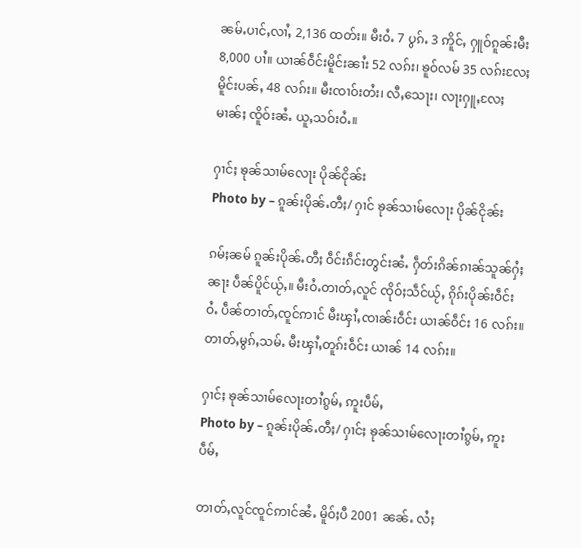ၼမ်ႉပၢင်ႇလၢႆႇ 2,136 ထတ်း။ မီးဝႆႉ 7 ပွၵ်ႉ 3 ဢိူင်ႇ ႁူဝ်ၵူၼ်းမီး 8,000 ပၢႆ။ ယၢၼ်ဝဵင်းမိူင်းၼၢႆး 52 လၵ်း၊ ၶူဝ်လမ် 35 လၵ်းလႄႈ မိူင်းပၼ်ႇ 48 လၵ်း။ မီးၸၢဝ်းတႆး၊ လီႇသေႃး၊ လႃးႁူႇလႄႈ မၢၼ်ႈ ၸိူဝ်းၼႆႉ ယူႇသဝ်းဝႆႉ။

ႁၢင်ႈ ၶုၼ်သၢမ်လေႃး ပိုၼ်ငိုၼ်း
Photo by – ၵူၼ်းပိုၼ်ႉတီႈ/ ႁၢင် ၶုၼ်သၢမ်လေႃး ပိုၼ်ငိုၼ်း

ၵမ်ႈၼမ် ၵူၼ်းပိုၼ်ႉတီႈ ဝဵင်းၵဵင်းတွင်းၼႆႉ ႁဵတ်းၵိၼ်ၵၢၼ်သူၼ်ႁႆႈၼႃး ပဵၼ်ပိူင်ယႂ်ႇ။ မီးဝႆႉတၢတ်ႇလူင် ၸိုဝ်ႈသဵင်ယႂ်ႇ ၵိုၵ်းပိုၼ်းဝဵင်းဝႆႉ ပဵၼ်တၢတ်ႇၸူင်ဢၢင် မီးၾၢႆႇၸၢၼ်းဝဵင်း ယၢၼ်ဝဵင်း 16 လၵ်း။ တၢတ်ႇမွၵ်ႇသမ်ႉ မီးၾၢႆႇတူၵ်းဝဵင်း ယၢၼ် 14 လၵ်း။

ႁၢင်ႈ ၶုၼ်သၢမ်လေႃးတၢႆၵွမ်ႇ ဢူးပဵမ်ႇ
Photo by – ၵူၼ်းပိုၼ်ႉတီႈ/ ႁၢင်ႈ ၶုၼ်သၢမ်လေႃးတၢႆၵွမ်ႇ ဢူးပဵမ်ႇ

တၢတ်ႇလူင်ၸူင်ဢၢင်ၼႆႉ မိူဝ်ႈပီ 2001 ၼၼ်ႉ လႆႈ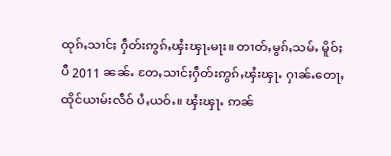ထုၵ်ႇသၢင်ႈ ႁဵတ်းဢွၵ်ႇၾႆးၾႃႉမႃး။ တၢတ်ႇမွၵ်ႇသမ်ႉ မိူဝ်ႈပီ 2011 ၼၼ်ႉ တႄႇသၢင်ႈႁဵတ်းဢွၵ်ႇၾႆးၾႃႉ ႁၢၼ်ႉတေႃႇထိုင်ယၢမ်းလဵဝ် ပႆႇယဝ်ႉ။ ၾႆးၾႃႉ ဢၼ်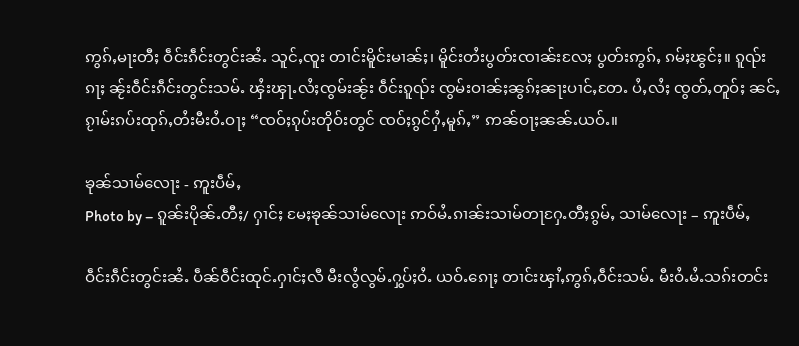ဢွၵ်ႇမႃးတီႈ ဝဵင်းၵဵင်းတွင်းၼႆႉ သူင်ႇၸူး တၢင်းမိူင်းမၢၼ်ႈ၊ မိူင်းတႆးပွတ်းၸၢၼ်းလႄႈ ပွတ်းဢွၵ်ႇ ၵမ်ႈၽွင်ႈ။ ၵူၺ်းၵႃႈ ၼႂ်းဝဵင်းၵဵင်းတွင်းသမ်ႉ ၾႆးၾႃႉလႆႈၸွမ်းၼႂ်း ဝဵင်းၵူၺ်း ၸွမ်းဝၢၼ်ႈၼွၵ်ႈၼႃးပၢင်ႇတႄႉ ပႆႇလႆႈ ၸွတ်ႇတူဝ်ႈ ၼင်ႇၵႂၢမ်းၵပ်းထုၵ်ႇတႆးမီးဝႆႉဝႃႈ “ၸဝ်ႈၵုပ်းတိုဝ်းတွင် ၸဝ်ႈၵွင်ႁႆႇမူၵ်ႇ” ဢၼ်ဝႃႈၼၼ်ႉယဝ်ႉ။

ၶုၼ်သၢမ်လေႃး - ဢူးပဵမ်ႇ
Photo by – ၵူၼ်းပိုၼ်ႉတီႈ/ ႁၢင်ႈ မႄႈၶုၼ်သၢမ်လေႃး ဢဝ်မႆႉၵၢၼ်းသၢမ်တႃႁႄႉတီႈၵွမ်ႇ သၢမ်လေႃး – ဢူးပဵမ်ႇ

ဝဵင်းၵဵင်းတွင်းၼႆႉ ပဵၼ်ဝဵင်းထုင်ႉႁၢင်ႈလီ မီးလွႆလွမ်ႉႁွပ်ႈဝႆႉ ယဝ်ႉၵေႃႈ တၢင်းၾၢႆႇဢွၵ်ႇဝဵင်းသမ်ႉ မီးဝႆႉမႆႉသၵ်းတင်း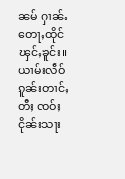ၼမ် ႁၢၼ်ႉ တေႃႇထိုင်ၾင်ႇၶူင်း။ ယၢမ်းလဵဝ် ၵူၼ်းတၢင်ႇတီႈ ၸဝ်ႈငိုၼ်းသႃး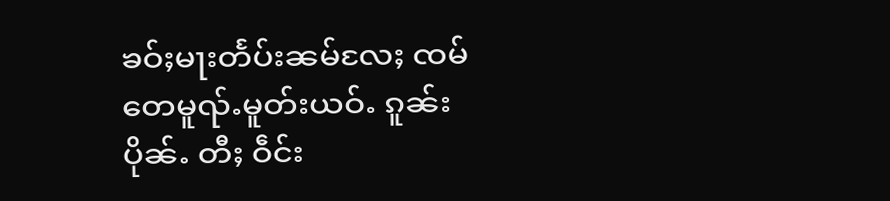ၶဝ်ႈမႃးတႅပ်းၼမ်လႄႈ ၸမ်တေမူၺ်ႉမူတ်းယဝ်ႉ ၵူၼ်းပိုၼ်ႉ တီႈ ဝဵင်း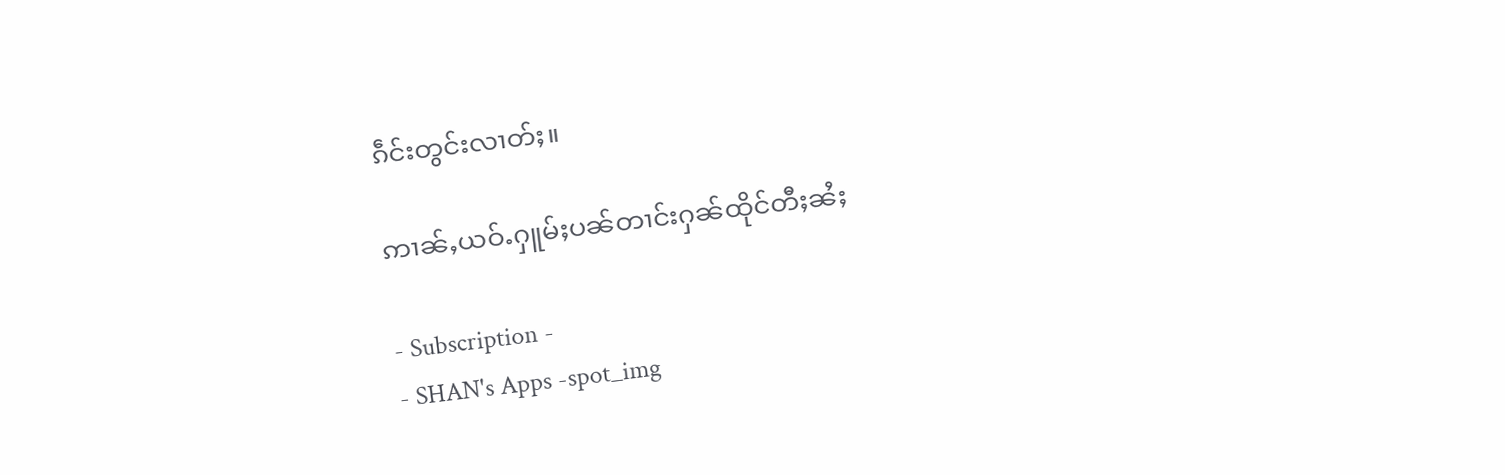ၵဵင်းတွင်းလၢတ်ႈ။

ဢၢၼ်ႇယဝ်ႉႁူမ်ႈပၼ်တၢင်းႁၼ်ထိုင်တီႈၼႆႈ

- Subscription -
- SHAN's Apps -spot_img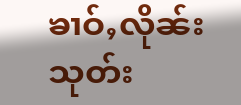ၶၢဝ်ႇလိုၼ်းသုတ်း